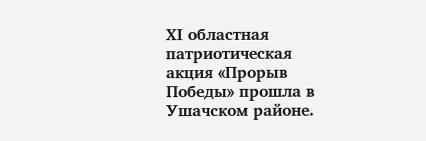ХI областная патриотическая акция «Прорыв Победы» прошла в Ушачском районе.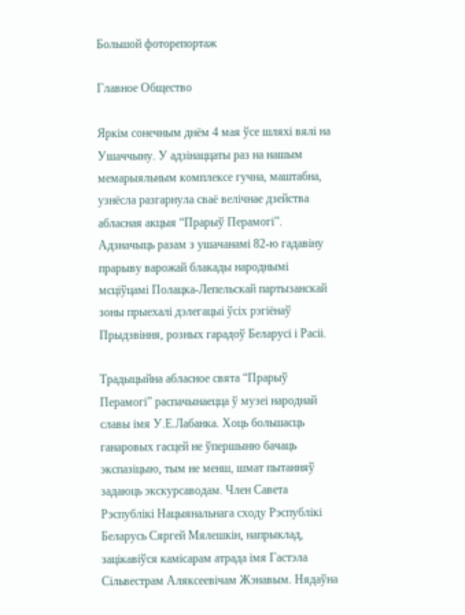Большой фоторепортаж

Главное Общество

Яркім сонечным днём 4 мая ўсе шляхі вялі на Ушаччыну. У адзінаццаты раз на нашым мемарыяльным комплексе гучна, маштабна, узнёсла разгарнула сваё велічнае дзейства абласная акцыя “Прарыў Перамогі”. Адзначыць разам з ушачанамі 82-ю гадавіну прарыву варожай блакады народнымі мсціўцамі Полацка-Лепельскай партызанскай зоны прыехалі дэлегацыі ўсіх рэгіёнаў Прыдзвіння, розных гарадоў Беларусі і Расіі.

Традыцыйна абласное свята “Прарыў Перамогі” распачынаецца ў музеі народнай славы імя У.Е.Лабанка. Хоць большасць ганаровых гасцей не ўпершыню бачаць экспазіцыю, тым не менш, шмат пытанняў задаюць экскурсаводам. Член Савета Рэспублікі Нацыянальнага сходу Рэспублікі Беларусь Сяргей Мялешкін, напрыклад, зацікавіўся камісарам атрада імя Гастэла Сільвестрам Аляксеевічам Жэнавым. Нядаўна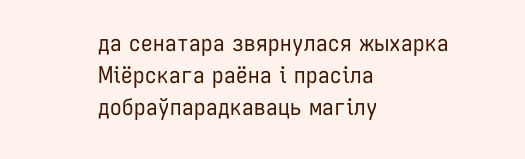да сенатара звярнулася жыхарка Міёрскага раёна і прасіла добраўпарадкаваць магілу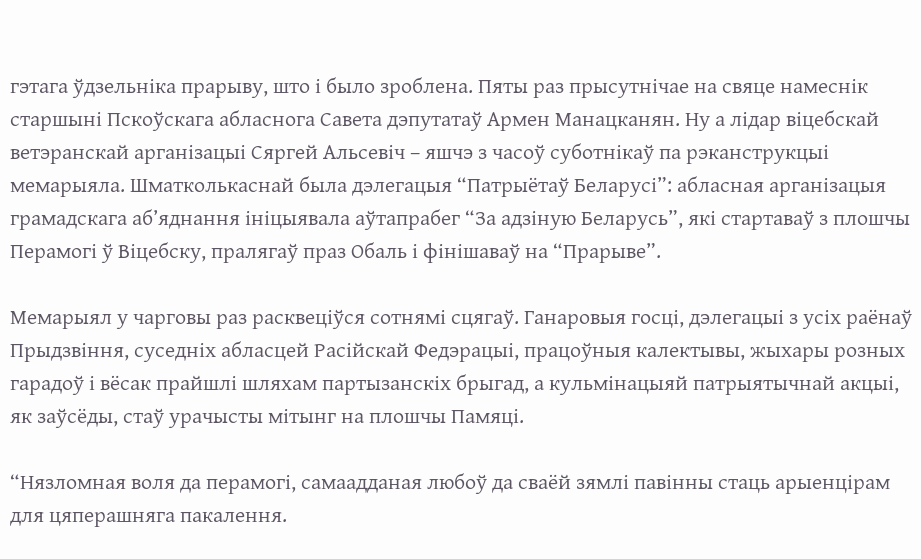гэтага ўдзельніка прарыву, што і было зроблена. Пяты раз прысутнічае на свяце намеснік старшыні Пскоўскага абласнога Савета дэпутатаў Армен Манацканян. Ну а лідар віцебскай ветэранскай арганізацыі Сяргей Альсевіч – яшчэ з часоў суботнікаў па рэканструкцыі мемарыяла. Шматколькаснай была дэлегацыя “Патрыётаў Беларусі”: абласная арганізацыя грамадскага аб’яднання ініцыявала аўтапрабег “За адзіную Беларусь”, які стартаваў з плошчы Перамогі ў Віцебску, пралягаў праз Обаль і фінішаваў на “Прарыве”.

Мемарыял у чарговы раз расквеціўся сотнямі сцягаў. Ганаровыя госці, дэлегацыі з усіх раёнаў Прыдзвіння, суседніх абласцей Расійскай Федэрацыі, працоўныя калектывы, жыхары розных гарадоў і вёсак прайшлі шляхам партызанскіх брыгад, а кульмінацыяй патрыятычнай акцыі, як заўсёды, стаў урачысты мітынг на плошчы Памяці.

“Нязломная воля да перамогі, самаадданая любоў да сваёй зямлі павінны стаць арыенцірам для цяперашняга пакалення.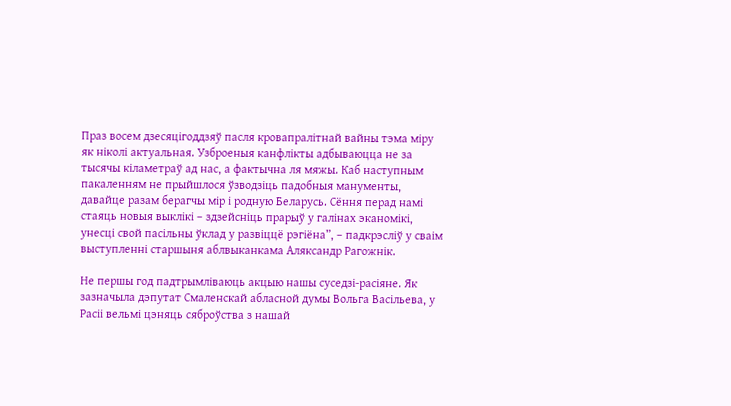Праз восем дзесяцігоддзяў пасля кровапралітнай вайны тэма міру як ніколі актуальная. Узброеныя канфлікты адбываюцца не за тысячы кіламетраў ад нас, а фактычна ля мяжы. Каб наступным пакаленням не прыйшлося ўзводзіць падобныя манументы, давайце разам берагчы мір і родную Беларусь. Сёння перад намі стаяць новыя выклікі – здзейсніць прарыў у галінах эканомікі, унесці свой пасільны ўклад у развіццё рэгіёна”, – падкрэсліў у сваім выступленні старшыня аблвыканкама Аляксандр Рагожнік.

Не першы год падтрымліваюць акцыю нашы суседзі-расіяне. Як зазначыла дэпутат Смаленскай абласной думы Вольга Васільева, у Расіі вельмі цэняць сяброўства з нашай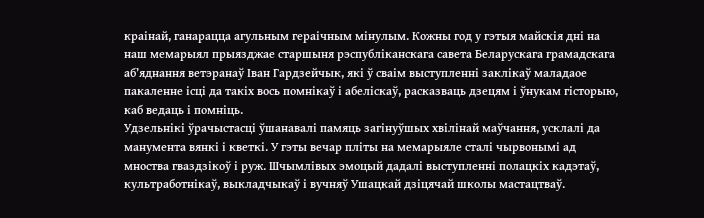краінай, ганарацца агульным гераічным мінулым. Кожны год у гэтыя майскія дні на наш мемарыял прыязджае старшыня рэспубліканскага савета Беларускага грамадскага аб’яднання ветэранаў Іван Гардзейчык, які ў сваім выступленні заклікаў маладаое пакаленне ісці да такіх вось помнікаў і абеліскаў, расказваць дзецям і ўнукам гісторыю, каб ведаць і помніць.
Удзельнікі ўрачыстасці ўшанавалі памяць загінуўшых хвілінай маўчання, усклалі да манумента вянкі і кветкі. У гэты вечар пліты на мемарыяле сталі чырвонымі ад мноства гваздзікоў і руж. Шчымлівых эмоцый дадалі выступленні полацкіх кадэтаў, культработнікаў, выкладчыкаў і вучняў Ушацкай дзіцячай школы мастацтваў.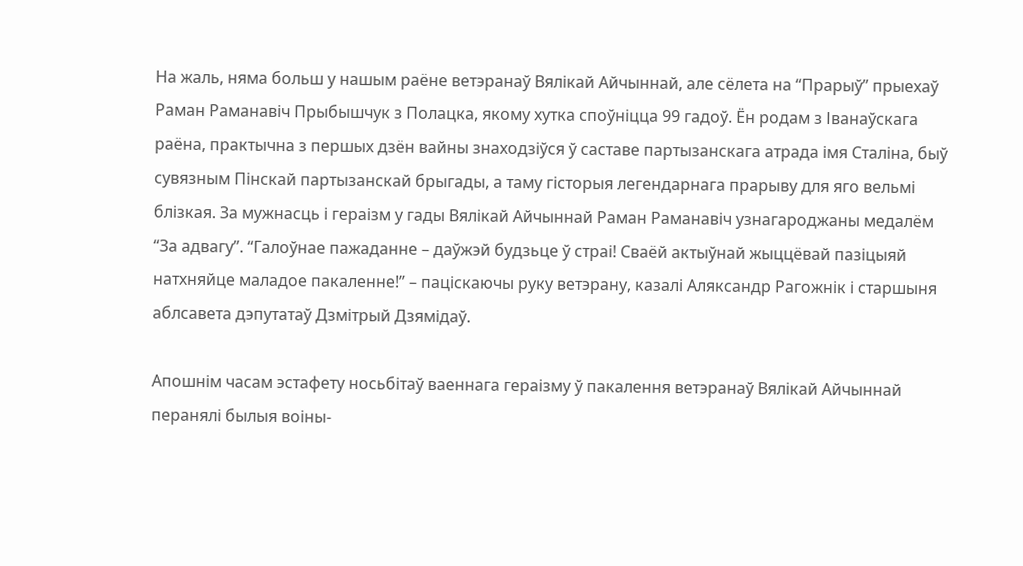На жаль, няма больш у нашым раёне ветэранаў Вялікай Айчыннай, але сёлета на “Прарыў” прыехаў Раман Раманавіч Прыбышчук з Полацка, якому хутка споўніцца 99 гадоў. Ён родам з Іванаўскага раёна, практычна з першых дзён вайны знаходзіўся ў саставе партызанскага атрада імя Сталіна, быў сувязным Пінскай партызанскай брыгады, а таму гісторыя легендарнага прарыву для яго вельмі блізкая. За мужнасць і гераізм у гады Вялікай Айчыннай Раман Раманавіч узнагароджаны медалём “За адвагу”. “Галоўнае пажаданне – даўжэй будзьце ў страі! Сваёй актыўнай жыццёвай пазіцыяй натхняйце маладое пакаленне!” – паціскаючы руку ветэрану, казалі Аляксандр Рагожнік і старшыня аблсавета дэпутатаў Дзмітрый Дзямідаў.

Апошнім часам эстафету носьбітаў ваеннага гераізму ў пакалення ветэранаў Вялікай Айчыннай перанялі былыя воіны-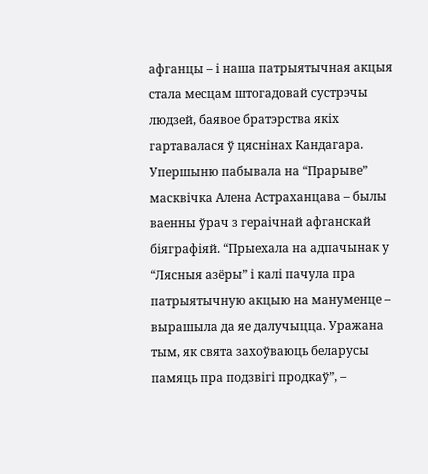афганцы – і наша патрыятычная акцыя стала месцам штогадовай сустрэчы людзей, баявое братэрства якіх гартавалася ў цяснінах Кандагара. Упершыню пабывала на “Прарыве” масквічка Алена Астраханцава – былы ваенны ўрач з гераічнай афганскай біяграфіяй. “Прыехала на адпачынак у “Лясныя азёры” і калі пачула пра патрыятычную акцыю на мануменце – вырашыла да яе далучыцца. Уражана тым, як свята захоўваюць беларусы памяць пра подзвігі продкаў”, –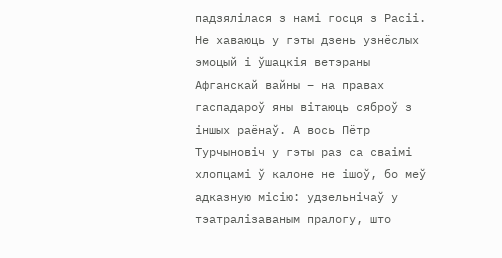падзялілася з намі госця з Расіі. Не хаваюць у гэты дзень узнёслых эмоцый і ўшацкія ветэраны Афганскай вайны – на правах гаспадароў яны вітаюць сяброў з іншых раёнаў. А вось Пётр Турчыновіч у гэты раз са сваімі хлопцамі ў калоне не ішоў, бо меў адказную місію: удзельнічаў у тэатралізаваным пралогу, што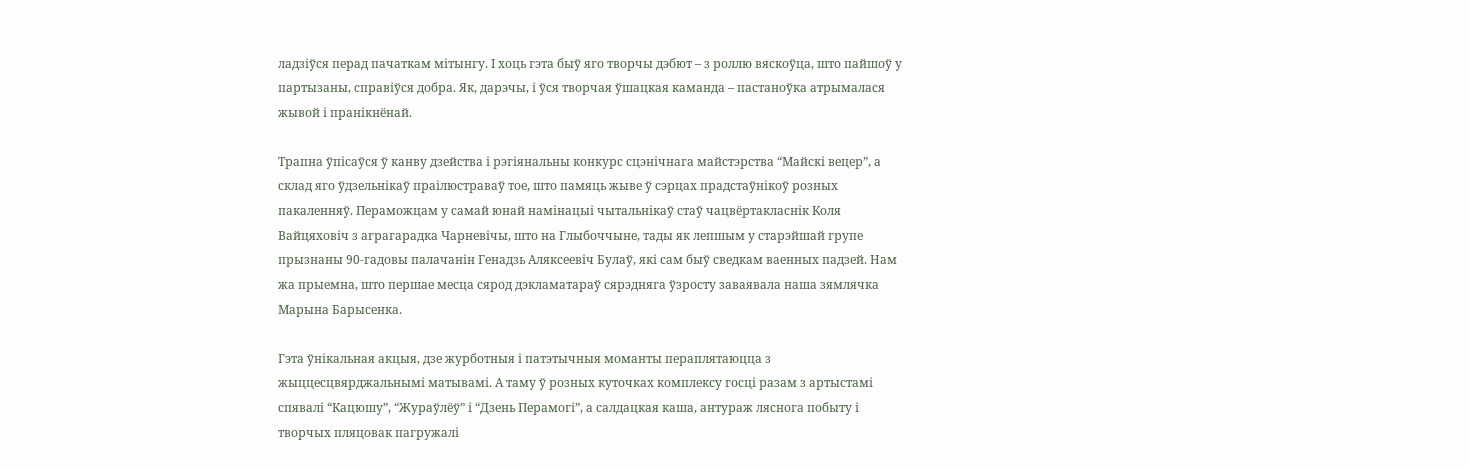ладзіўся перад пачаткам мітынгу. І хоць гэта быў яго творчы дэбют – з роллю вяскоўца, што пайшоў у партызаны, справіўся добра. Як, дарэчы, і ўся творчая ўшацкая каманда – пастаноўка атрымалася жывой і пранікнёнай.

Трапна ўпісаўся ў канву дзейства і рэгіянальны конкурс сцэнічнага майстэрства “Майскі вецер”, а склад яго ўдзельнікаў праілюстраваў тое, што памяць жыве ў сэрцах прадстаўнікоў розных пакаленняў. Пераможцам у самай юнай намінацыі чытальнікаў стаў чацвёртакласнік Коля Вайцяховіч з аграгарадка Чарневічы, што на Глыбоччыне, тады як лепшым у старэйшай групе прызнаны 90-гадовы палачанін Генадзь Аляксеевіч Булаў, які сам быў сведкам ваенных падзей. Нам жа прыемна, што першае месца сярод дэкламатараў сярэдняга ўзросту заваявала наша зямлячка Марына Барысенка.

Гэта ўнікальная акцыя, дзе журботныя і патэтычныя моманты пераплятаюцца з жыццесцвярджальнымі матывамі. А таму ў розных куточках комплексу госці разам з артыстамі спявалі “Кацюшу”, “Жураўлёў” і “Дзень Перамогі”, а салдацкая каша, антураж ляснога побыту і творчых пляцовак пагружалі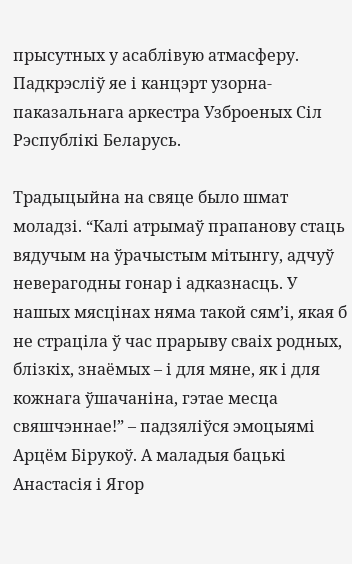прысутных у асаблівую атмасферу. Падкрэсліў яе і канцэрт узорна-паказальнага аркестра Узброеных Сіл Рэспублікі Беларусь.

Традыцыйна на свяце было шмат моладзі. “Калі атрымаў прапанову стаць вядучым на ўрачыстым мітынгу, адчуў неверагодны гонар і адказнасць. У нашых мясцінах няма такой сям’і, якая б не страціла ў час прарыву сваіх родных, блізкіх, знаёмых – і для мяне, як і для кожнага ўшачаніна, гэтае месца свяшчэннае!” – падзяліўся эмоцыямі Арцём Бірукоў. А маладыя бацькі Анастасія і Ягор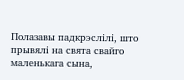Полазавы падкрэслілі, што прывялі на свята свайго маленькага сына,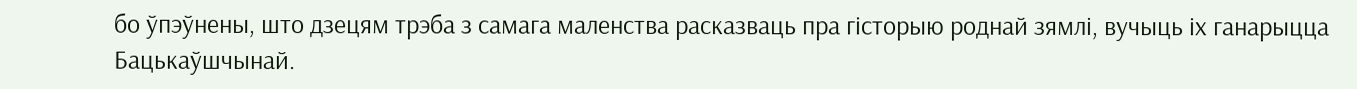бо ўпэўнены, што дзецям трэба з самага маленства расказваць пра гісторыю роднай зямлі, вучыць іх ганарыцца Бацькаўшчынай.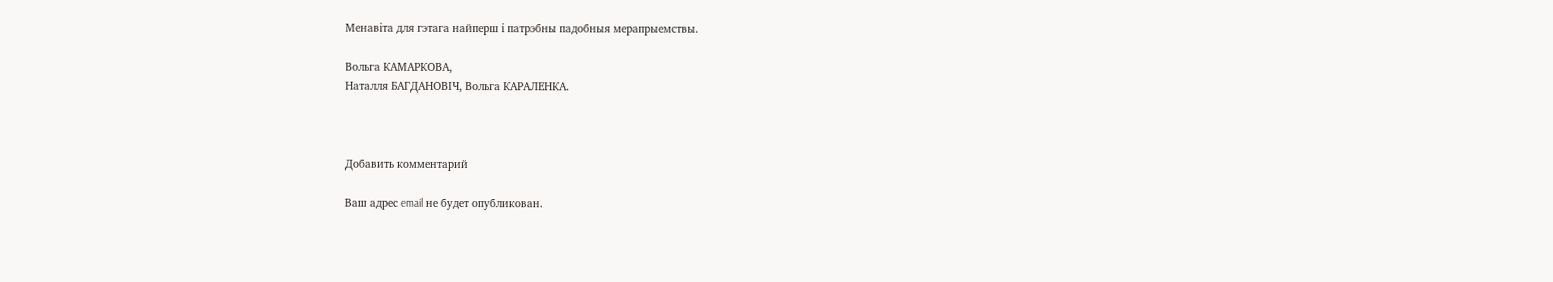Менавіта для гэтага найперш і патрэбны падобныя мерапрыемствы.

Вольга КАМАРКОВА,
Наталля БАГДАНОВІЧ, Вольга КАРАЛЕНКА.



Добавить комментарий

Ваш адрес email не будет опубликован.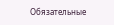Обязательные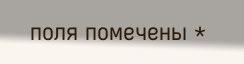поля помечены *